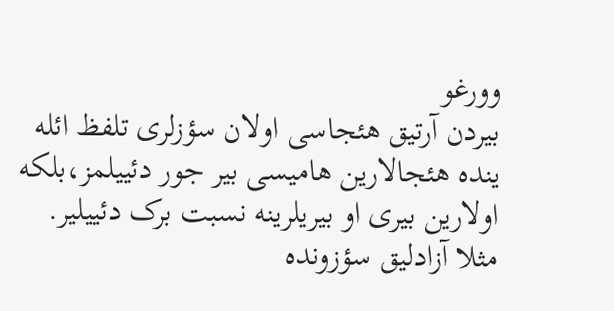وورغو
بیردن آرتیق هئجاسی اولان سؤزلری تلفظ ائله ینده هئجالارین هامیسی بیر جور دئییلمز،بلکه اولارین بیری او بیریلرینه نسبت برک دئییلیر.
مثلا آزادلیق سؤزونده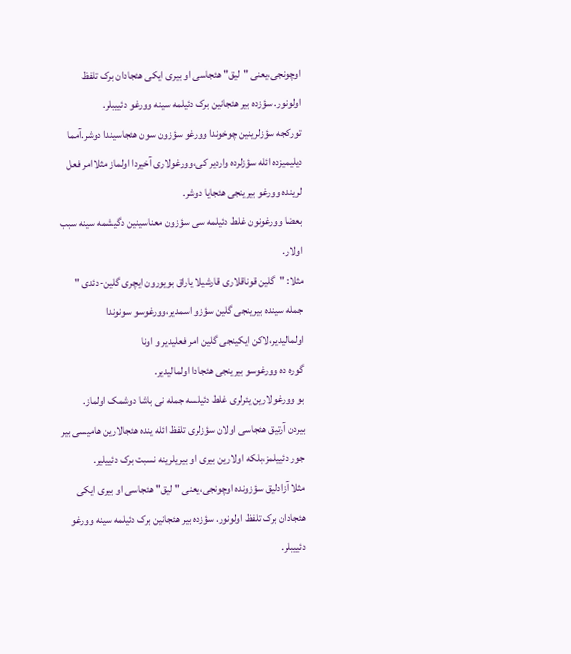اوچونجی،یعنی "لیق" هئجاسی او بیری ایکی هئجادان برک تلفظ اولونور. سؤزده بیر هئجانین برک دئیلمه سینه وورغو دئییبلر.
تورکجه سؤزلرینین چوخوندا وورغو سؤزون سون هئجاسیندا دوشر.آمما دیلیمیزده ائله سؤزلرده واردیر کی،وورغولاری آخیردا اولماز مثلاامر فعل لرینده وورغو بیرینجی هئجایا دوشر.
بعضا وورغونون غلط دئیلمه سی سؤزون معناسینین دگیشمه سینه سبب اولار.
مثلا: "گلین قوناقلاری قارشیلا یاراق بویورون ایچری گلین-دئدی " جمله سینده بیرینجی گلین سؤزو اسمدیر،وورغوسو سونوندا اولمالیدیر،لاکن ایکینجی گلین امر فعلیدیر و اونا
گوره ده وورغوسو بیرینجی هئجادا اولمالیدیر.
بو وورغولارین یئرلری غلط دئیلسه جمله نی باشا دوشمک اولماز.
بیردن آرتیق هئجاسی اولان سؤزلری تلفظ ائله ینده هئجالارین هامیسی بیر جور دئییلمز،بلکه اولارین بیری او بیریلرینه نسبت برک دئییلیر.
مثلا آزادلیق سؤزونده اوچونجی،یعنی "لیق" هئجاسی او بیری ایکی هئجادان برک تلفظ اولونور. سؤزده بیر هئجانین برک دئیلمه سینه وورغو دئییبلر.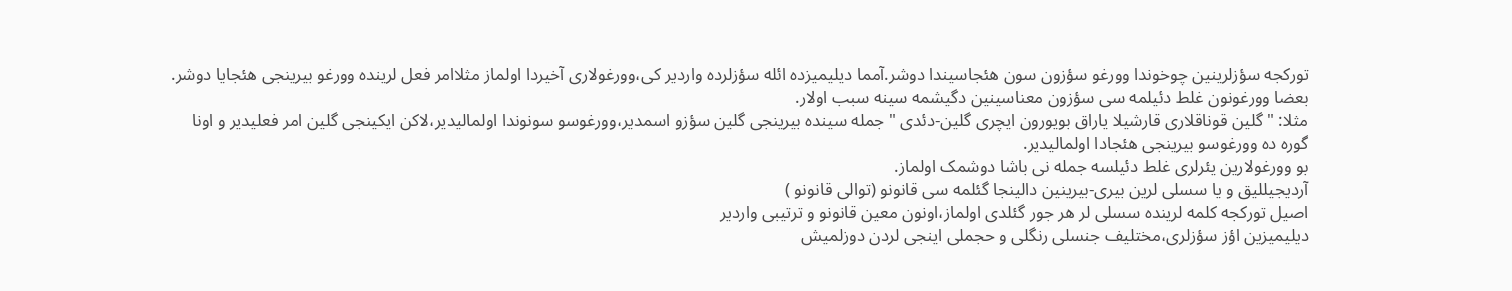تورکجه سؤزلرینین چوخوندا وورغو سؤزون سون هئجاسیندا دوشر.آمما دیلیمیزده ائله سؤزلرده واردیر کی،وورغولاری آخیردا اولماز مثلاامر فعل لرینده وورغو بیرینجی هئجایا دوشر.
بعضا وورغونون غلط دئیلمه سی سؤزون معناسینین دگیشمه سینه سبب اولار.
مثلا: "گلین قوناقلاری قارشیلا یاراق بویورون ایچری گلین-دئدی " جمله سینده بیرینجی گلین سؤزو اسمدیر،وورغوسو سونوندا اولمالیدیر،لاکن ایکینجی گلین امر فعلیدیر و اونا
گوره ده وورغوسو بیرینجی هئجادا اولمالیدیر.
بو وورغولارین یئرلری غلط دئیلسه جمله نی باشا دوشمک اولماز.
آردیجیللیق و یا سسلی لرین بیری-بیرینین دالینجا گئلمه سی قانونو (توالی قانونو )
اصیل تورکجه کلمه لرینده سسلی لر هر جور گئلدی اولماز،اونون معین قانونو و ترتیبی واردیر
دیلیمیزین اؤز سؤزلری،مختلیف جنسلی رنگلی و حجملی اینجی لردن دوزلمیش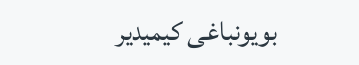بویونباغی کیمیدیر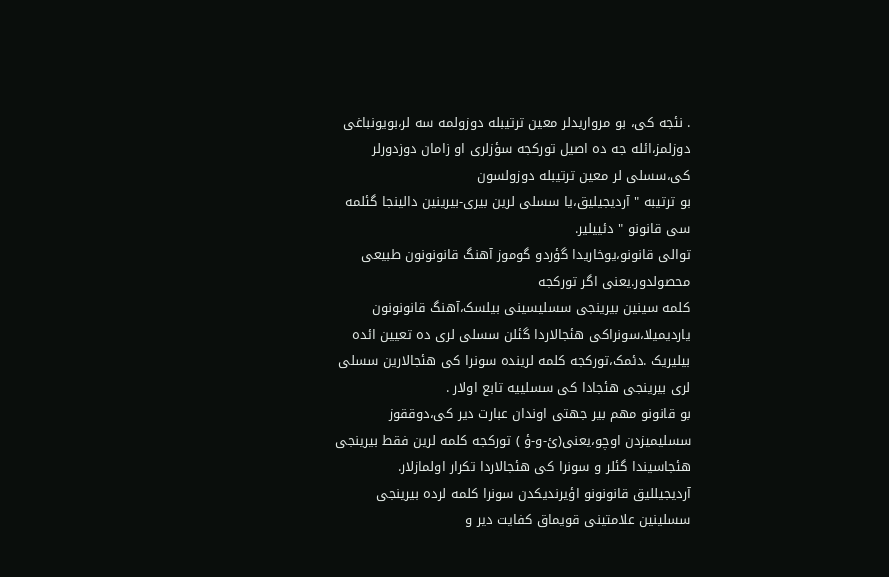. نئجه کی، بو مرواریدلر معین ترتیبله دوزولمه سه لر،بویونباغی دوزلمز،ائله جه ده اصیل تورکجه سؤزلری او زامان دوزدورلر کی،سسلی لر معین ترتیبله دوزولسون
بو ترتیبه " آردیجیلیق،یا سسلی لرین بیری-بیرینین دالینجا گئلمه سی قانونو " دئییلیر.
توالی قانونو،یوخاریدا گؤردو گوموز آهنگ قانونونون طبیعی محصولدور.یعنی اگر تورکجه
کلمه سینین بیرینجی سسلیسینی بیلسک،آهنگ قانونونون یاردیمیلا،سونراکی هئجالاردا گئلن سسلی لری ده تعیین ائده بیلیریک .دئمک،تورکجه کلمه لرینده سونرا کی هئجالارین سسلی لری بیرینجی هئجادا کی سسلییه تابع اولار .
بو قانونو مهم بیر جهتی اوندان عبارت دیر کی،دوققوز سسلیمیزدن اوچو،یعنی(ئ-و-ؤ ) تورکجه کلمه لرین فقط بیرینجی هئجاسیندا گئلر و سونرا کی هئجالاردا تکرار اولمازلار.
آردیجیللیق قانونونو اؤیرندیکدن سونرا کلمه لرده بیرینجی سسلینین علامتینی قویماق کفایت دیر و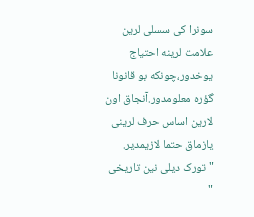سونرا کی سسلی لرین علامت لرینه احتیاج یوخدور،چونکه بو قانونا گؤره معلومدور.آنجاق اون لارین اساس حرف لرینی یازماق حتما لازیمدیر.
" تورک دیلی نین تاریخی "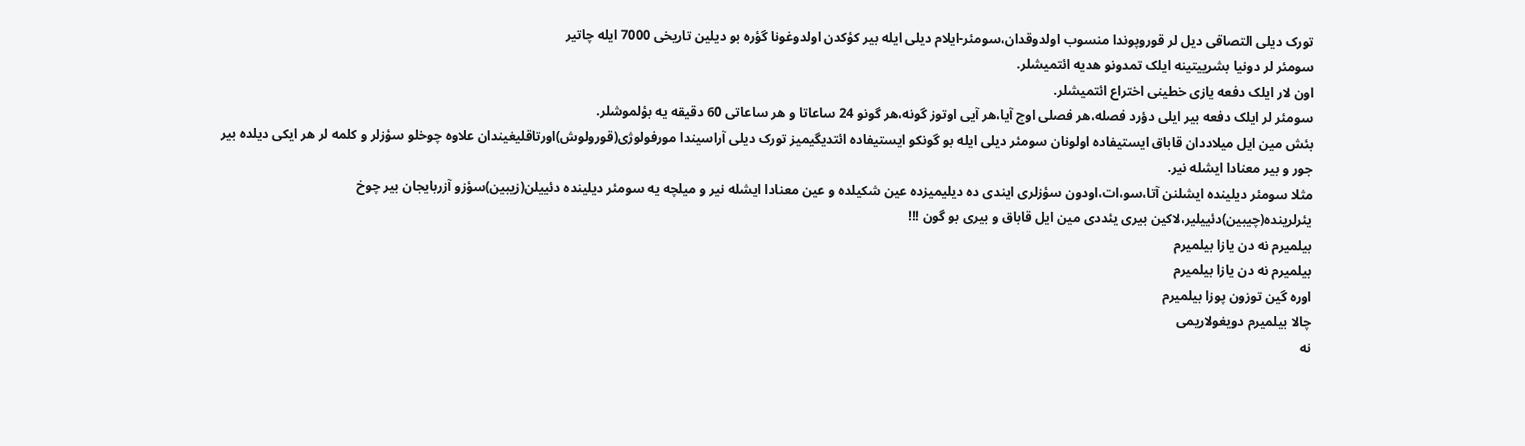تورک دیلی التصاقی دیل لر قوروپوندا منسوب اولدوقدان،سومئر-ایلام دیلی ایله بیر کؤکدن اولدوغونا گؤره بو دیلین تاریخی 7000 ایله چاتیر
سومئر لر دونیا بشرییتینه ایلک تمدونو هدیه ائتمیشلر.
اون لار ایلک دفعه یازی خطینی اختراع ائتمیشلر.
سومئر لر ایلک دفعه بیر ایلی دؤرد فصله،هر فصلی اوچ آیا،هر آیی اوتوز گونه،هر گونو 24 ساعاتا و هر ساعاتی 60 دقیقه یه بؤلموشلر.
بئش مین ایل میلاددان قاباق ایستیفاده اولونان سومئر دیلی ایله بو گونکو ایستیفاده ائتدیگیمیز تورک دیلی آراسیندا مورفولوژی(قورولوش)اورتاقلیغیندان علاوه چوخلو سؤزلر و کلمه لر هر ایکی دیلده بیر جور و بیر معنادا ایشله نیر.
مثلا سومئر دیلینده ایشلنن آتا،سو،ات،اودون سؤزلری ایندی ده دیلیمیزده عین شکیلده و عین معنادا ایشله نیر و میلچه یه سومئر دیلینده دئییلن(زیبین)سؤزو آزربایجان بیر چوخ یئرلرینده(چیبین)دئییلیر،لاکین بیری یئددی مین ایل قاباق و بیری بو گون !!!
بیلمیرم نه دن یازا بیلمیرم
بیلمیرم نه دن یازا بیلمیرم
اوره گین توزون پوزا بیلمیرم
چالا بیلمیرم دویغولاریمی
نه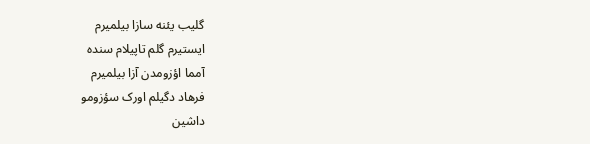گلیب یئنه سازا بیلمیرم
ایستیرم گلم تاپیلام سنده
آمما اؤزومدن آزا بیلمیرم
فرهاد دگیلم اورک سؤزومو
داشین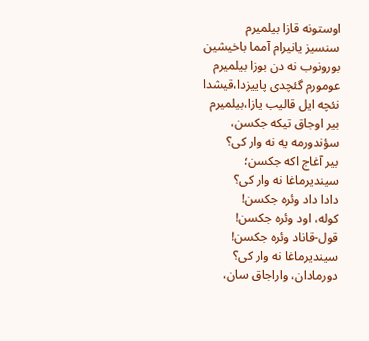اوستونه قازا بیلمیرم
سنسیز یانیرام آمما باخیشین
بورونوب نه دن بوزا بیلمیرم
عومورم گئچدی پاییزدا،قیشدا
نئچه ایل قالیب یازا،بیلمیرم
بیر اوجاق تیکه جکسن،
سؤندورمه یه نه وار کی؟
بیر آغاج اکه جکسن؛
سیندیرماغا نه وار کی؟
دادا داد وئره جکسن!
کوله، اود وئره جکسن!
قول-قاناد وئره جکسن!
سیندیرماغا نه وار کی؟
دورمادان، واراجاق سان،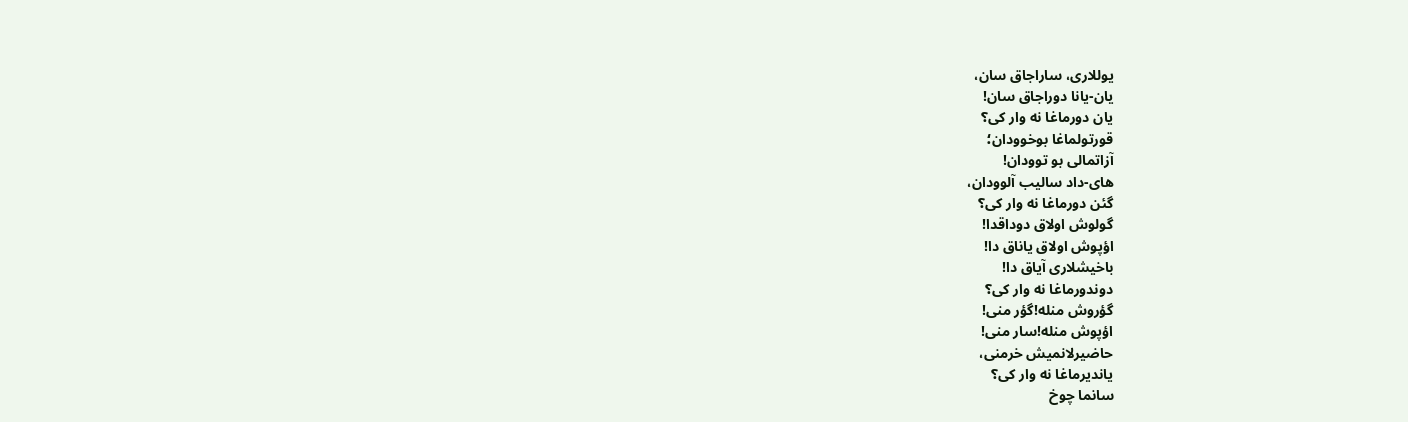یوللاری، ساراجاق سان،
یان-یانا دوراجاق سان!
یان دورماغا نه وار کی؟
قورتولماغا بوخوودان؛
آزاتمالی بو توودان!
های-داد سالیب آلوودان،
گئن دورماغا نه وار کی؟
گولوش اولاق دوداقدا!
اؤپوش اولاق یاناق دا!
باخیشلاری آیاق دا!
دوندورماغا نه وار کی؟
گؤروش منله!گؤر منی!
اؤپوش منله!سار منی!
حاضیرلانمیش خرمنی،
یاندیرماغا نه وار کی؟
سانما چوخ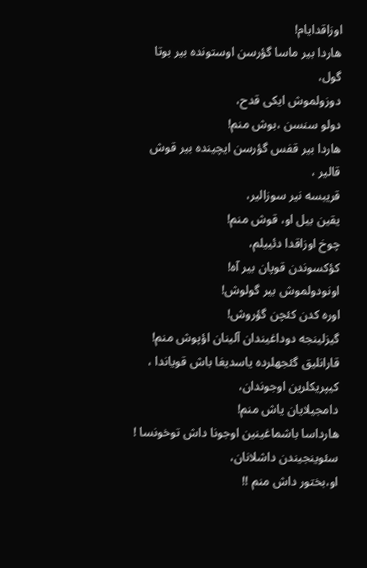اوزاقدایام!
هاردا بیر ماسا گؤرسن اوستونده بیر بوتا گول،
دوزولموش ایکی قدح،
دولو سنسن ،بوش منم!
هاردا بیر قفس گؤرسن ایچینده بیر قوش قالیر ،
قریبسه نیر سوزالیر،
یقین بیل او، قوش منم!
چوخ اوزاقدا دئییلم،
کؤکسوندن قوپان بیر آه!
اونودولموش بیر گولوش!
اوره کدن کئچن گؤروش!
گیزلینجه دوداغیندان آلینان اؤپوش منم!
قارانلیق گئجهلرده یاسدیغا باش قویاندا ،
کیپریکلرین اوجوندان،
دامجیلایان یاش منم!
هارداسا باشماغینین اوجونا داش توخونسا !
سئوینجیندن داشلانان،
او،بختور داش منم !!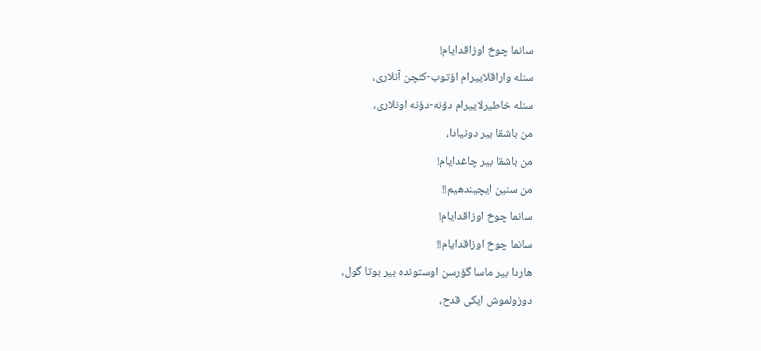سانما چوخ اوزاقدایام!
سنله واراقلاییرام اؤتوب-کئچن آنلاری،
سنله خاطیرلاییرام دؤنه-دؤنه اونلاری،
من باشقا بیر دونیادا،
من باشقا بیر چاغدایام!
من سنین ایچیندهیم!!
سانما چوخ اوزاقدایام!
سانما چوخ اوزاقدایام!!
هاردا بیر ماسا گؤرسن اوستونده بیر بوتا گول،
دوزولموش ایکی قدح،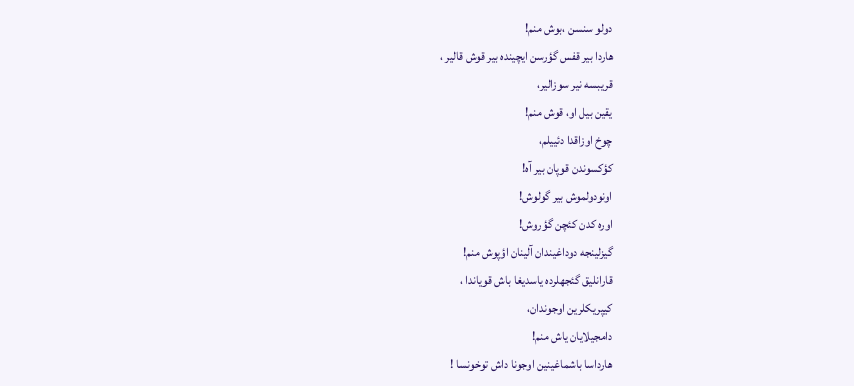دولو سنسن ،بوش منم!
هاردا بیر قفس گؤرسن ایچینده بیر قوش قالیر ،
قریبسه نیر سوزالیر،
یقین بیل او، قوش منم!
چوخ اوزاقدا دئییلم،
کؤکسوندن قوپان بیر آه!
اونودولموش بیر گولوش!
اوره کدن کئچن گؤروش!
گیزلینجه دوداغیندان آلینان اؤپوش منم!
قارانلیق گئجهلرده یاسدیغا باش قویاندا ،
کیپریکلرین اوجوندان،
دامجیلایان یاش منم!
هارداسا باشماغینین اوجونا داش توخونسا !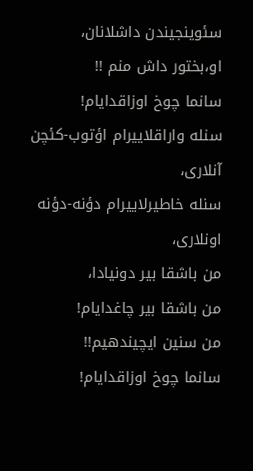سئوینجیندن داشلانان،
او،بختور داش منم !!
سانما چوخ اوزاقدایام!
سنله واراقلاییرام اؤتوب-کئچن آنلاری،
سنله خاطیرلاییرام دؤنه-دؤنه اونلاری،
من باشقا بیر دونیادا،
من باشقا بیر چاغدایام!
من سنین ایچیندهیم!!
سانما چوخ اوزاقدایام!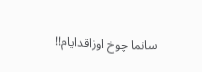سانما چوخ اوزاقدایام!!